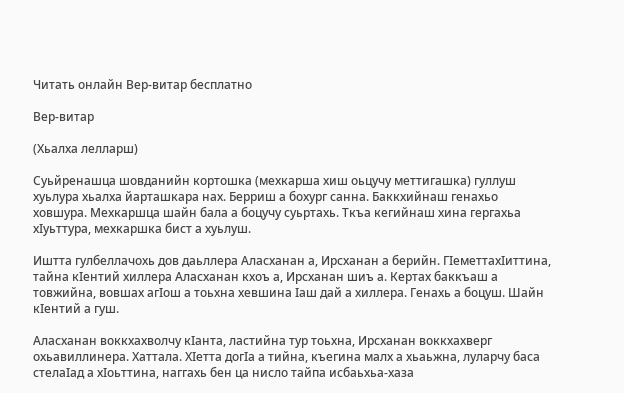Читать онлайн Вер-витар бесплатно

Вер-витар

(Хьалха лелларш)

Суьйренашца шовданийн кортошка (мехкарша хиш оьцучу меттигашка) гуллуш хуьлура хьалха йарташкара нах. Берриш а бохург санна. Баккхийнаш генахьо ховшура. Мехкаршца шайн бала а боцучу суьртахь. Ткъа кегийнаш хина гергахьа хIуьттура, мехкаршка бист а хуьлуш.

Иштта гулбеллачохь дов даьллера Аласханан а, Ирсханан а берийн. ГIеметтахIиттина, тайна кIентий хиллера Аласханан кхоъ а, Ирсханан шиъ а. Кертах баккъаш а товжийна, вовшах агIош а тоьхна хевшина Iаш дай а хиллера. Генахь а боцуш. Шайн кIентий а гуш.

Аласханан воккхахволчу кIанта, ластийна тур тоьхна, Ирсханан воккхахверг охьавиллинера. Хаттала. ХIетта догIа а тийна, къегина малх а хьаьжна, луларчу баса стелаIад а хIоьттина, наггахь бен ца нисло тайпа исбаьхьа-хаза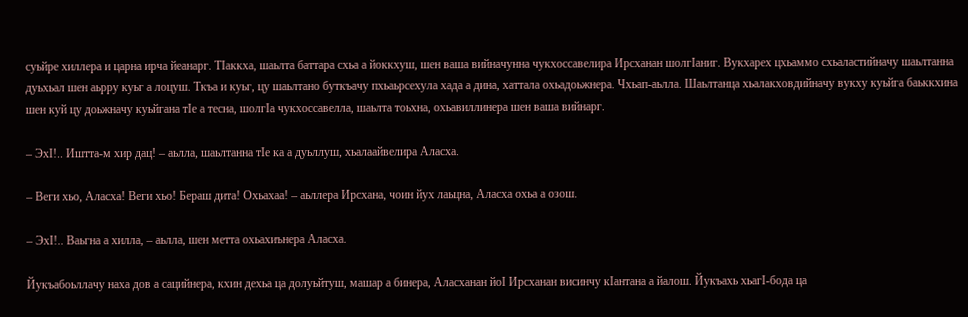суьйре хиллера и царна ирча йеанарг. ТIаккха, шаьлта баттара схьа а йоккхуш, шен ваша вийначунна чукхоссавелира Ирсханан шолгIаниг. Вукхарех цхьаммо схьаластийначу шаьлтанна дуьхьал шен аьрру куьг а лоцуш. Ткъа и куьг, цу шаьлтано буткъачу пхьаьрсехула хада а дина, хаттала охьадоьжнера. Чхьап-аьлла. Шаьлтанца хьалакховдийначу вукху куьйга баьккхина шен куй цу доьжначу куьйгана тIе а тесна, шолгIа чукхоссавелла, шаьлта тоьхна, охьавиллинера шен ваша вийнарг.

– ЭхI!.. Иштта-м хир дац! – аьлла, шаьлтанна тIе ка а дуьллуш, хьалаайвелира Аласха.

– Веги хьо, Аласха! Веги хьо! Бераш дита! Охьахаа! – аьллера Ирсхана, чоин йух лаьцна, Аласха охьа а озош.

– ЭхI!.. Ваьгна а хилла, – аьлла, шен метта охьахиънера Аласха.

Йукъабоьллачу наха дов а сацийнера, кхин дехьа ца долуьйтуш, машар а бинера, Аласханан йоI Ирсханан висинчу кIантана а йалош. Йукъахь хьагI-бода ца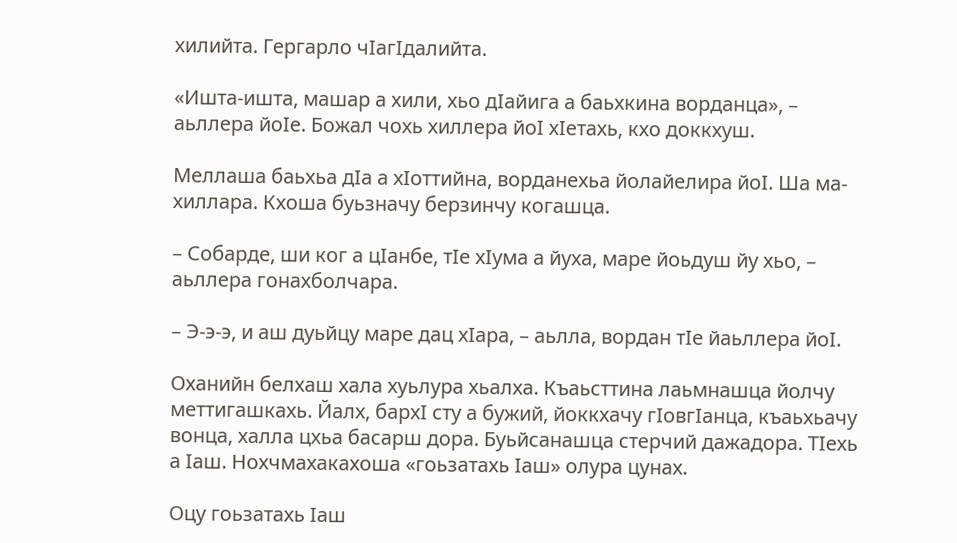хилийта. Гергарло чIагIдалийта.

«Ишта-ишта, машар а хили, хьо дIайига а баьхкина ворданца», – аьллера йоIе. Божал чохь хиллера йоI хIетахь, кхо доккхуш.

Меллаша баьхьа дIа а хIоттийна, ворданехьа йолайелира йоI. Ша ма-хиллара. Кхоша буьзначу берзинчу когашца.

– Собарде, ши ког а цIанбе, тIе хIума а йуха, маре йоьдуш йу хьо, – аьллера гонахболчара.

– Э-э-э, и аш дуьйцу маре дац хIара, – аьлла, вордан тIе йаьллера йоI.

Оханийн белхаш хала хуьлура хьалха. Къаьсттина лаьмнашца йолчу меттигашкахь. Йалх, бархI сту а бужий, йоккхачу гIовгIанца, къаьхьачу вонца, халла цхьа басарш дора. Буьйсанашца стерчий дажадора. ТIехь а Iаш. Нохчмахакахоша «гоьзатахь Iаш» олура цунах.

Оцу гоьзатахь Iаш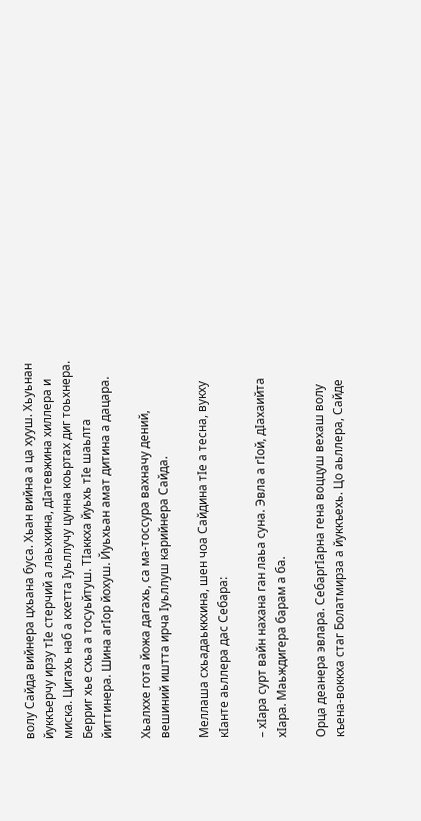волу Сайда вийнера цхьана буса. Хьан вийна а ца хууш. Хьуьнан йуккъерчу ирзу тIе стерчий а лаьхкина, дIатевжина хиллера и миска. Цигахь наб а кхетта Iуьллучу цунна коьртах диг тоьхнера. Берриг хье схьа а тосуьйтуш. ТIаккха йуьхь тIе шаьлта йиттинера. Шина агIор йохуш. Йуьхьан амат дитина а дацара.

Хьалххе гота йожа дагахь, са ма-тоссура вахначу дений, вешиний иштта ирча Iуьллуш карийнера Сайда.

Меллаша схьадаьккхина, шен чоа Сайдина тIе а тесна, вукху кIанте аьллера дас Себара:

– хIара сурт вайн нахана ган лаьа суна. Эвла а гIой, дIахаийта хIара. Маьждигера барам а ба.

Орца деанера эвлара. СебаргIарна гена воццуш вехаш волу къена-воккха стаг Болатмирза а йуккъехь. Цо аьллера, Сайде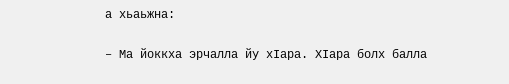а хьаьжна:

– Ма йоккха эрчалла йу хIара. ХIара болх балла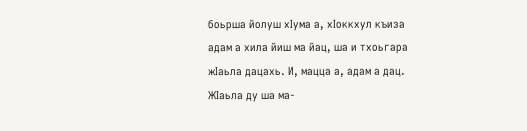боьрша йолуш хIума а, хIоккхул къиза адам а хила йиш ма йац, ша и тхоьгара жIаьла дацахь. И, мацца а, адам а дац. ЖIаьла ду ша ма-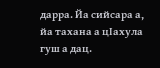дарра. Йа сийсара а, йа тахана а цIахула гуш а дац.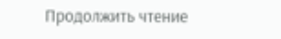Продолжить чтение